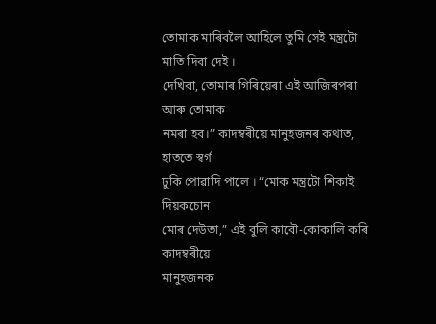তোমাক মাৰিবলৈ আহিলে তুমি সেই মন্ত্ৰটো মাতি দিবা দেই ।
দেখিবা, তোমাৰ গিৰিয়েৰা এই আজিৰপৰা আৰু তোমাক
নমৰা হব।” কাদম্বৰীয়ে মানুহজনৰ কথাত, হাততে স্বর্গ
ঢুকি পোৱাদি পালে । “মোক মন্ত্ৰটো শিকাই দিয়কচোন
মোৰ দেউতা,” এই বুলি কাবৌ-কোকালি কৰি কাদম্বৰীয়ে
মানুহজনক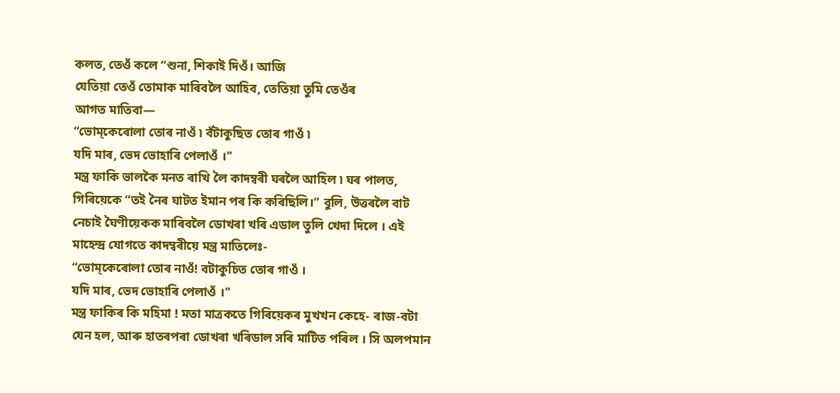কলত, তেওঁ কলে “শুনা, শিকাই দিওঁ। আজি
যেতিয়া তেওঁ তোমাক মাৰিবলৈ আহিব, তেতিয়া তুমি তেওঁৰ
আগত মাতিবা—
“ভোম্কেৰোলা তোৰ নাওঁ ৷ বঁটাকুছিত তোৰ গাওঁ ৷
যদি মাৰ, ভেদ ভোহাৰি পেলাওঁ ।"
মন্ত্ৰ ফাকি ভালকৈ মনত ৰাখি লৈ কাদম্বৰী ঘৰলৈ আহিল ৷ ঘৰ পালত, গিৰিয়েকে “তই নৈৰ ঘাটত ইমান পৰ কি কৰিছিলি।” বুলি, উত্তৰলৈ বাট নেচাই ঘৈণীয়েকক মাৰিবলৈ ডোখৰা খৰি এডাল তুলি খেদা দিলে । এই মাহেন্দ্ৰ যোগতে কাদম্বৰীয়ে মন্ত্ৰ মাতিলেঃ-
“ভোম্কেৰোলা তোৰ নাওঁ! বটাকুচিত তোৰ গাওঁ ।
যদি মাৰ, ভেদ ভোহাৰি পেলাওঁ ।"
মন্ত্ৰ ফাকিৰ কি মহিমা ! মতা মাত্ৰকতে গিৰিয়েকৰ মুখখন কেহে- ৰাজ-বটা যেন হল, আৰু হাতৰপৰা ডোখৰা খৰিডাল সৰি মাটিত পৰিল । সি অলপমান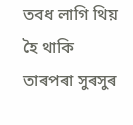তবধ লাগি থিয় হৈ থাকি তাৰপৰা সুৰসুৰ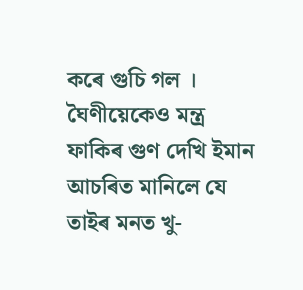কৰে গুচি গল । ঘৈণীয়েকেও মন্ত্ৰ ফাকিৰ গুণ দেখি ইমান আচৰিত মানিলে যে তাইৰ মনত খু-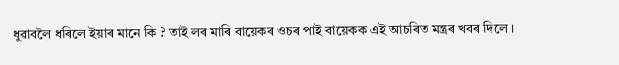ধুৱাবলৈ ধৰিলে ইয়াৰ মানে কি ? তাই লৰ মাৰি বায়েকৰ ওচৰ পাই বায়েকক এই আচৰিত মন্ত্ৰৰ খবৰ দিলে ।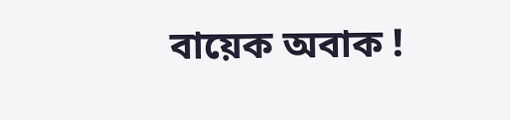বায়েক অবাক !